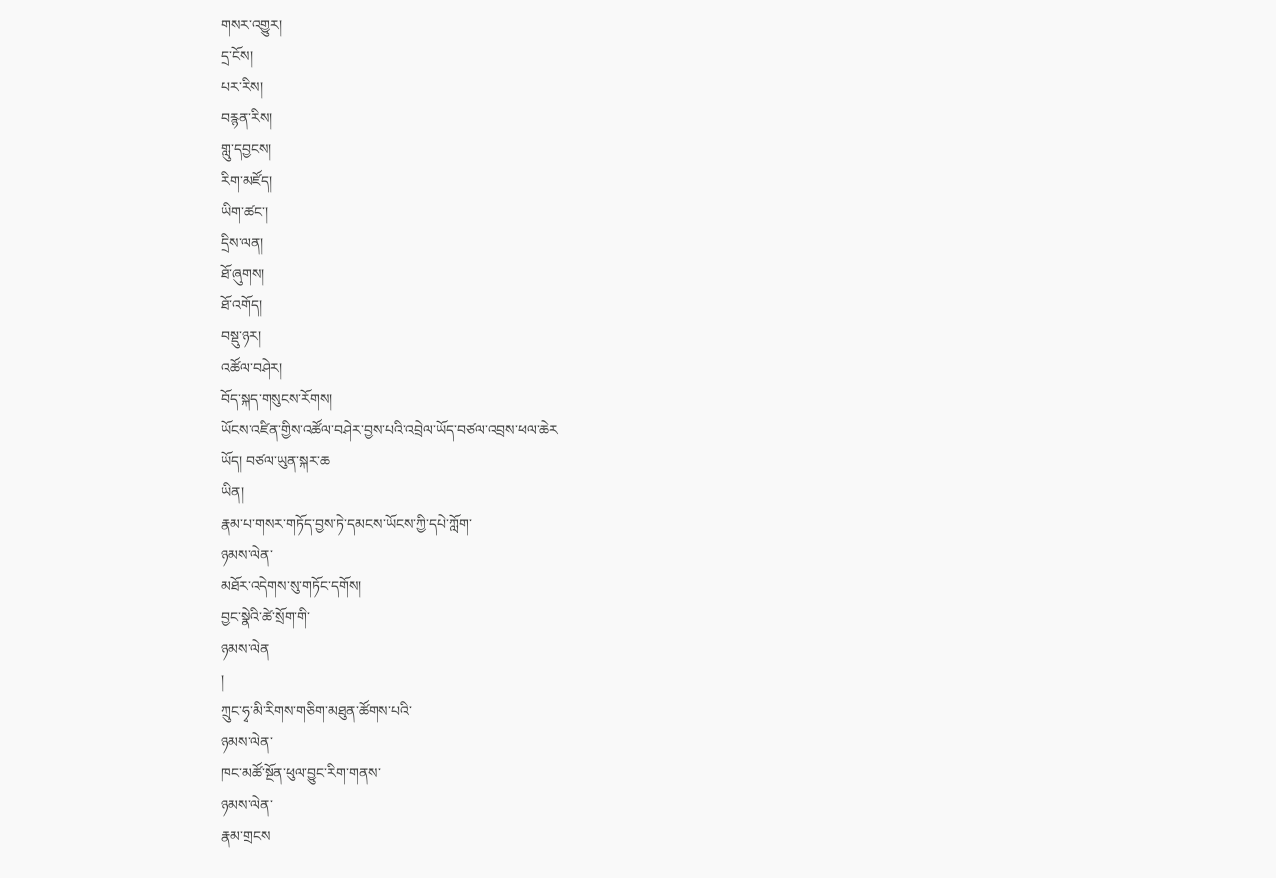གསར་འགྱུར།
དྲ་ངོས།
པར་རིས།
བརྙན་རིས།
གླུ་དབྱངས།
རིག་མཛོད།
ཡིག་ཚང་།
དྲིས་ལན།
ཐོ་ཞུགས།
ཐོ་འགོད།
བསྡུ་ཉར།
འཚོལ་བཤེར།
བོད་སྐད་གསུངས་རོགས།
ཡོངས་འཛིན་གྱིས་འཚོལ་བཤེར་བྱས་པའི་འབྲེལ་ཡོད་བཙལ་འབྲས་ཕལ་ཆེར
ཡོད། བཙལ་ཡུན་སྐར་ཆ
ཡིན།
རྣམ་པ་གསར་གཏོད་བྱས་ཏེ་དམངས་ཡོངས་ཀྱི་དཔེ་ཀློག་
ཉམས་ལེན་
མཐོར་འདེགས་སུ་གཏོང་དགོས།
བྱང་སྣེའི་ཚེ་སྲོག་གི་
ཉམས་ལེན
།
ཀྲུང་ཧྭ་མི་རིགས་གཅིག་མཐུན་ཚོགས་པའི་
ཉམས་ལེན་
ཁང་མཚོ་སྔོན་ཕུལ་བྱུང་རིག་གནས་
ཉམས་ལེན་
རྣམ་གྲངས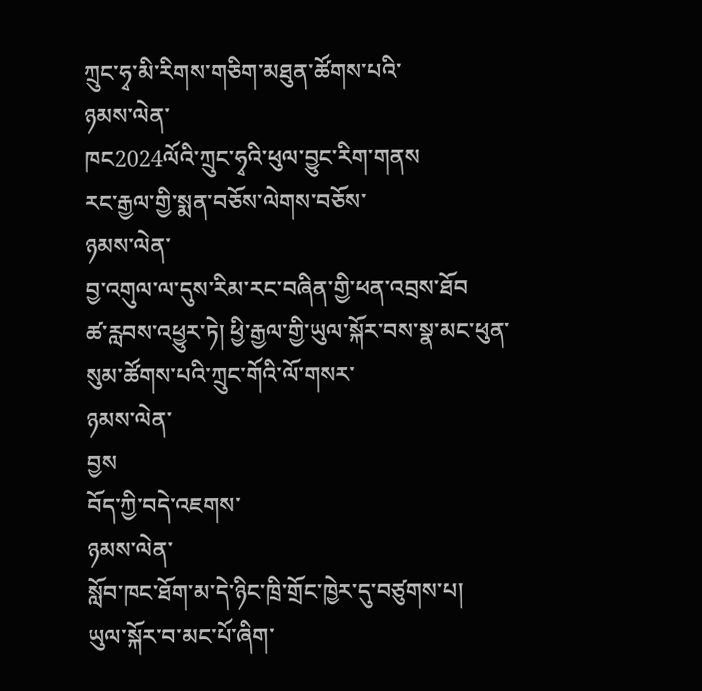ཀྲུང་ཧྭ་མི་རིགས་གཅིག་མཐུན་ཚོགས་པའི་
ཉམས་ལེན་
ཁང2024ལོའི་ཀྲུང་ཧྭའི་ཕུལ་བྱུང་རིག་གནས
རང་རྒྱལ་གྱི་སྨན་བཅོས་ལེགས་བཅོས་
ཉམས་ལེན་
བྱ་འགུལ་ལ་དུས་རིམ་རང་བཞིན་གྱི་ཕན་འབྲས་ཐོབ
ཚ་རླབས་འཕྱུར་ཏེ། ཕྱི་རྒྱལ་གྱི་ཡུལ་སྐོར་བས་སྣ་མང་ཕུན་སུམ་ཚོགས་པའི་ཀྲུང་གོའི་ལོ་གསར་
ཉམས་ལེན་
བྱས
བོད་ཀྱི་བདེ་འཇགས་
ཉམས་ལེན་
སློབ་ཁང་ཐོག་མ་དེ་ཉིང་ཁྲི་གྲོང་ཁྱེར་དུ་བཙུགས་པ།
ཡུལ་སྐོར་བ་མང་པོ་ཞིག་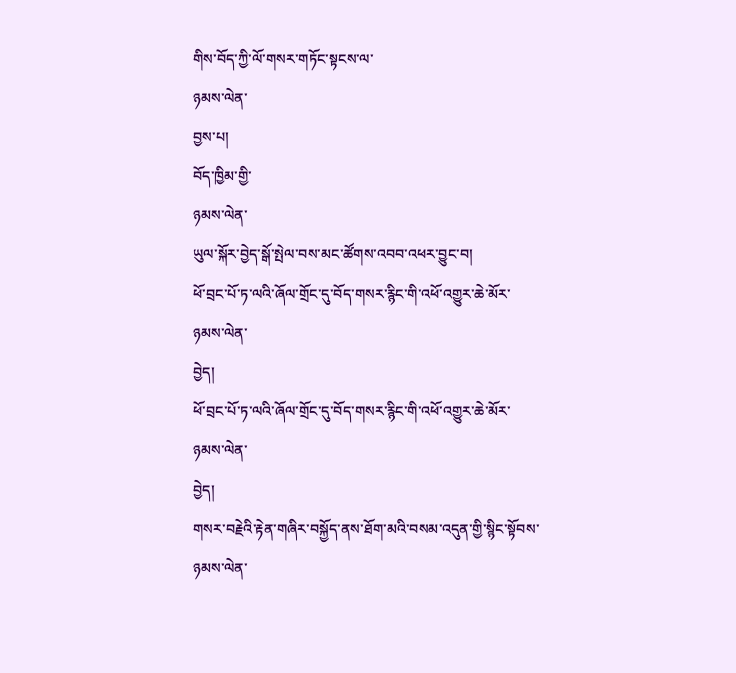གིས་བོད་ཀྱི་ལོ་གསར་གཏོང་སྟངས་ལ་
ཉམས་ལེན་
བྱས་པ།
བོད་ཁྱིམ་གྱི་
ཉམས་ལེན་
ཡུལ་སྐོར་བྱེད་སྒོ་སྤེལ་བས་མང་ཚོགས་འབབ་འཕར་བྱུང་བ།
ཕོ་བྲང་པོ་ཏ་ལའི་ཞོལ་གྲོང་དུ་བོད་གསར་རྙིང་གི་འཕོ་འགྱུར་ཆེ་མོར་
ཉམས་ལེན་
བྱེད།
ཕོ་བྲང་པོ་ཏ་ལའི་ཞོལ་གྲོང་དུ་བོད་གསར་རྙིང་གི་འཕོ་འགྱུར་ཆེ་མོར་
ཉམས་ལེན་
བྱེད།
གསར་བརྗེའི་རྟེན་གཞིར་བསྐྱོད་ནས་ཐོག་མའི་བསམ་འདུན་གྱི་སྙིང་སྟོབས་
ཉམས་ལེན་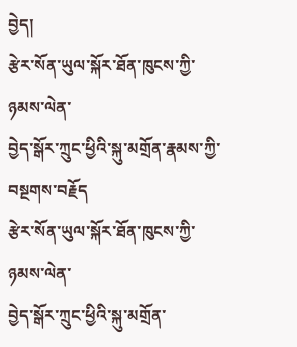བྱེད།
རྩེར་སོན་ཡུལ་སྐོར་ཐོན་ཁུངས་ཀྱི་
ཉམས་ལེན་
བྱེད་སྒོར་ཀྲུང་ཕྱིའི་སྐུ་མགྲོན་རྣམས་ཀྱི་བསྔགས་བརྗོད
རྩེར་སོན་ཡུལ་སྐོར་ཐོན་ཁུངས་ཀྱི་
ཉམས་ལེན་
བྱེད་སྒོར་ཀྲུང་ཕྱིའི་སྐུ་མགྲོན་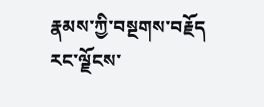རྣམས་ཀྱི་བསྔགས་བརྗོད
རང་ལྗོངས་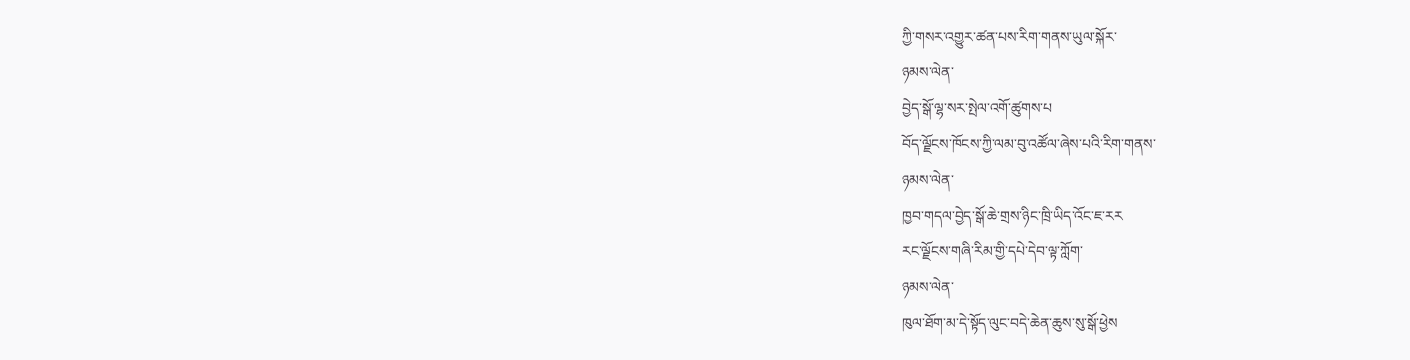ཀྱི་གསར་འགྱུར་ཚན་པས་རིག་གནས་ཡུལ་སྐོར་
ཉམས་ལེན་
བྱེད་སྒོ་ལྷ་སར་སྤེལ་འགོ་ཚུགས་པ
བོད་ལྗོངས་ཁོངས་ཀྱི་ལམ་བུ་འཚོལ་ཞེས་པའི་རིག་གནས་
ཉམས་ལེན་
ཁྱབ་གདལ་བྱེད་སྒོ་ཆེ་གྲས་ཉིང་ཁྲི་ཡིད་འོང་ཇ་རར
རང་ལྗོངས་གཞི་རིམ་གྱི་དཔེ་དེབ་ལྟ་ཀློག་
ཉམས་ལེན་
ཁུལ་ཐོག་མ་དེ་སྟོད་ལུང་བདེ་ཆེན་ཆུས་སུ་སྒོ་ཕྱེས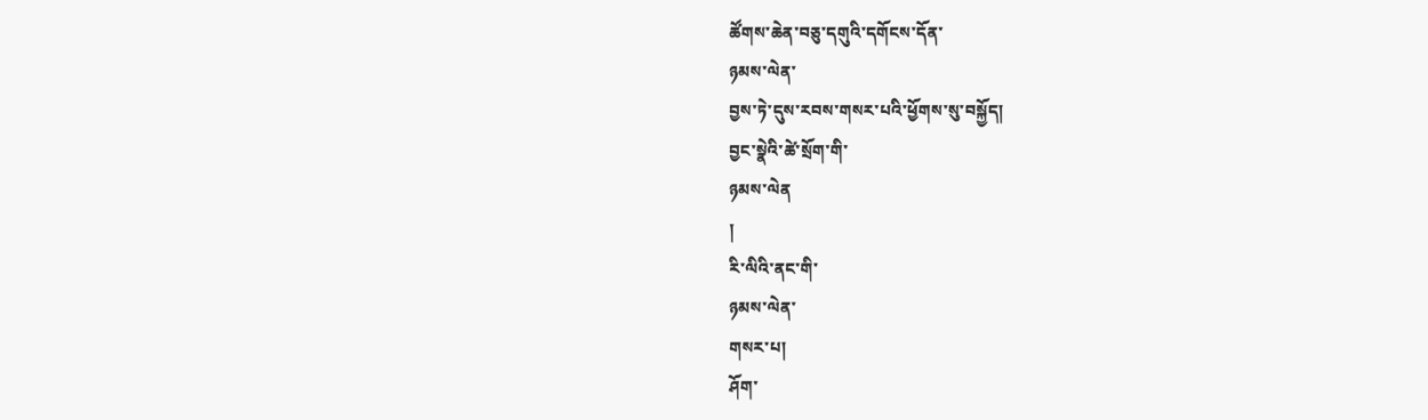ཚོགས་ཆེན་བཅུ་དགུའི་དགོངས་དོན་
ཉམས་ལེན་
བྱས་ཏེ་དུས་རབས་གསར་པའི་ཕྱོགས་སུ་བསྐྱོད།
བྱང་སྣེའི་ཚེ་སྲོག་གི་
ཉམས་ལེན
།
རི་ལིའི་ནང་གི་
ཉམས་ལེན་
གསར་པ།
ཤོག་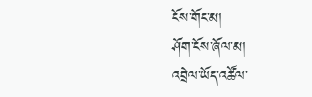ངོས་གོང་མ།
ཤོག་ངོས་ཞོལ་མ།
འབྲེལ་ཡོད་འཚོལ་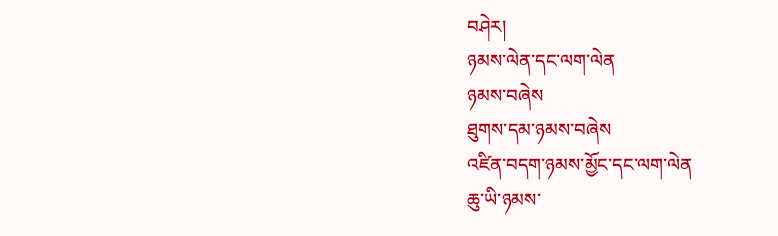བཤེར།
ཉམས་ལེན་དང་ལག་ལེན
ཉམས་བཞེས
ཐུགས་དམ་ཉམས་བཞེས
འཛིན་བདག་ཉམས་མྱོང་དང་ལག་ལེན
ཆུ་ཡི་ཉམས་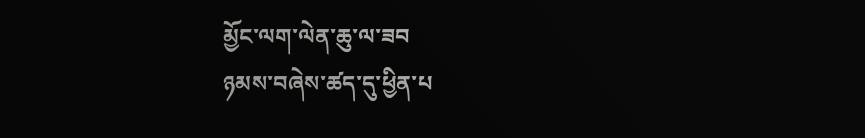མྱོང་ལག་ལེན་ཆུ་ལ་ཟབ
ཉམས་བཞེས་ཚད་དུ་ཕྱིན་པ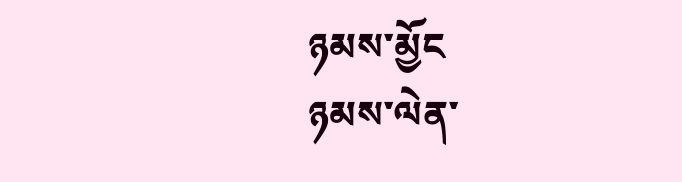ཉམས་མྱོང
ཉམས་ལེན་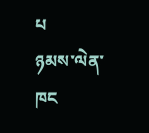པ
ཉམས་ལེན་ཁང